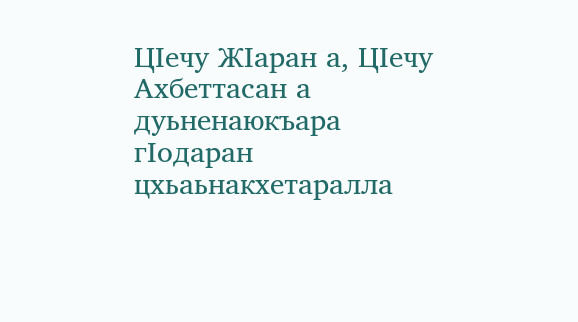ЦIечу ЖIаран а, ЦIечу Ахбеттасан а дуьненаюкъара гIодаран цхьаьнакхетаралла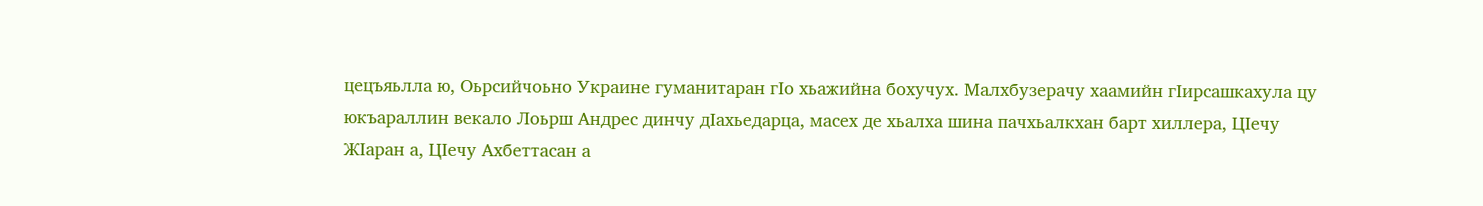цецъяьлла ю, Оьрсийчоьно Украине гуманитаран гIо хьажийна бохучух. Малхбузерачу хаамийн гIирсашкахула цу юкъараллин векало Лоьрш Андрес динчу дIахьедарца, масех де хьалха шина пачхьалкхан барт хиллера, ЦIечу ЖIаран а, ЦIечу Ахбеттасан а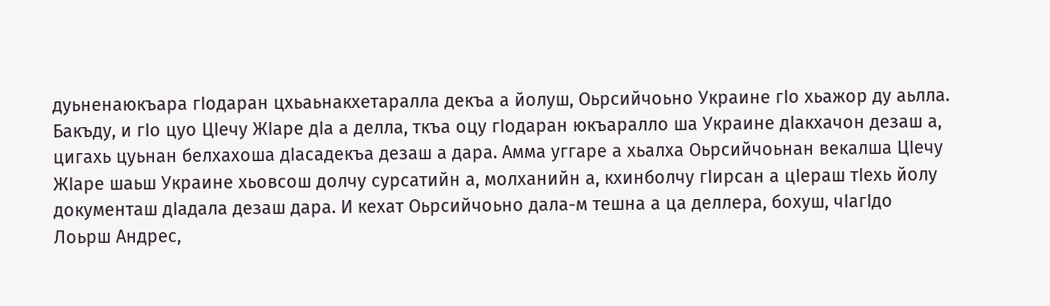дуьненаюкъара гIодаран цхьаьнакхетаралла декъа а йолуш, Оьрсийчоьно Украине гIо хьажор ду аьлла.
Бакъду, и гIо цуо ЦIечу ЖIаре дIа а делла, ткъа оцу гIодаран юкъаралло ша Украине дIакхачон дезаш а, цигахь цуьнан белхахоша дIасадекъа дезаш а дара. Амма уггаре а хьалха Оьрсийчоьнан векалша ЦIечу ЖIаре шаьш Украине хьовсош долчу сурсатийн а, молханийн а, кхинболчу гIирсан а цIераш тIехь йолу документаш дIадала дезаш дара. И кехат Оьрсийчоьно дала-м тешна а ца деллера, бохуш, чIагIдо Лоьрш Андрес,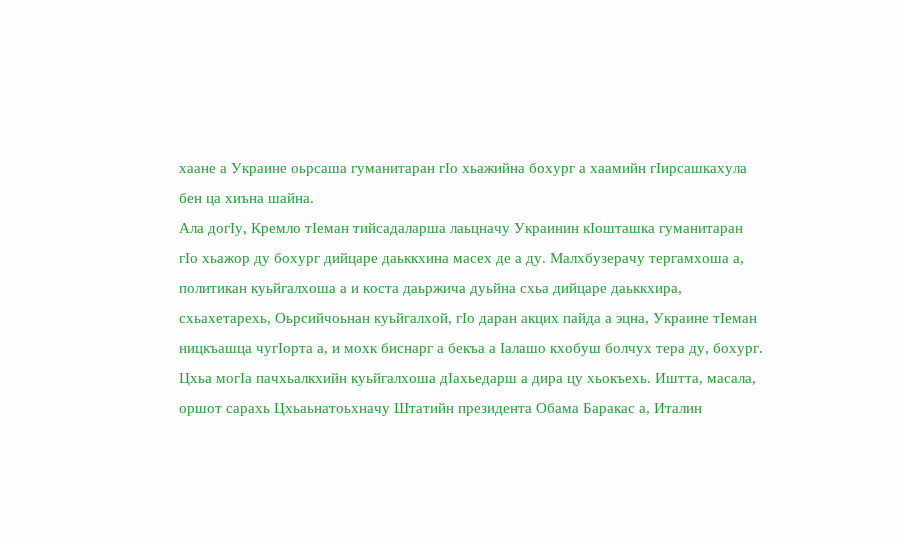хаане а Украине оьрсаша гуманитаран гIо хьажийна бохург а хаамийн гIирсашкахула бен ца хиъна шайна.
Ала догIу, Кремло тIеман тийсадаларша лаьцначу Украинин кIошташка гуманитаран гIо хьажор ду бохург дийцаре даьккхина масех де а ду. Малхбузерачу тергамхоша а, политикан куьйгалхоша а и коста даьржича дуьйна схьа дийцаре даьккхира, схьахетарехь, Оьрсийчоьнан куьйгалхой, гIо даран акцих пайда а эцна, Украине тIеман ницкъашца чугIорта а, и мохк биснарг а бекъа а Iалашо кхобуш болчух тера ду, бохург.
Цхьа могIа пачхьалкхийн куьйгалхоша дIахьедарш а дира цу хьокъехь. Иштта, масала, оршот сарахь Цхьаьнатоьхначу Штатийн президента Обама Баракас а, Италин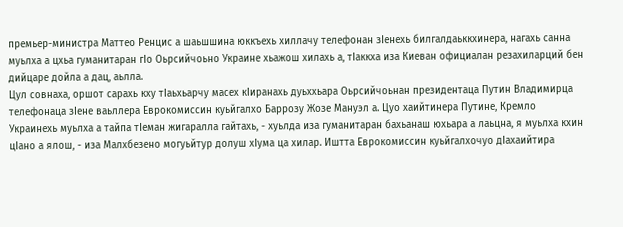премьер-министра Маттео Ренцис а шаьшшина юккъехь хиллачу телефонан зIенехь билгалдаьккхинера, нагахь санна муьлха а цхьа гуманитаран гIо Оьрсийчоьно Украине хьажош хилахь а, тIаккха иза Киеван официалан резахиларций бен дийцаре дойла а дац, аьлла.
Цул совнаха, оршот сарахь кху тIаьхьарчу масех кIиранахь дуьххьара Оьрсийчоьнан президентаца Путин Владимирца телефонаца зIене ваьллера Еврокомиссин куьйгалхо Баррозу Жозе Мануэл а. Цуо хаийтинера Путине, Кремло Украинехь муьлха а тайпа тIеман жигаралла гайтахь, - хуьлда иза гуманитаран бахьанаш юхьара а лаьцна, я муьлха кхин цIано а ялош, - иза Малхбезено могуьйтур долуш хIума ца хилар. Иштта Еврокомиссин куьйгалхочуо дIахаийтира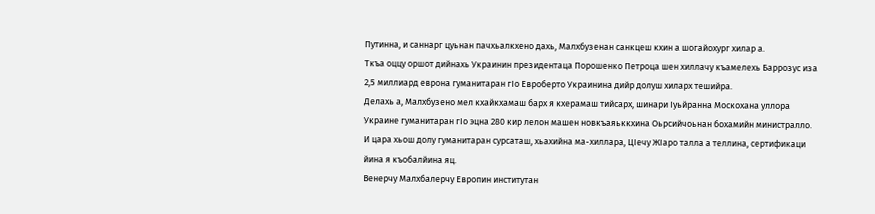Путинна, и саннарг цуьнан пачхьалкхено дахь, Малхбузенан санкцеш кхин а шогайохург хилар а.
Ткъа оццу оршот дийнахь Украинин президентаца Порошенко Петроца шен хиллачу къамелехь Баррозус иза 2,5 миллиард еврона гуманитаран гIо Евроберто Украинина дийр долуш хиларх тешийра.
Делахь а, Малхбузено мел кхайкхамаш барх я кхерамаш тийсарх, шинари Iуьйранна Москохана уллора Украине гуманитаран гIо эцна 280 кир лелон машен новкъаяьккхина Оьрсийчоьнан бохамийн министралло. И цара хьош долу гуманитаран сурсаташ, хьахийна ма-хиллара, ЦIечу ЖIаро талла а теллина, сертификаци йина я къобалйина яц.
Венерчу Малхбалерчу Европин институтан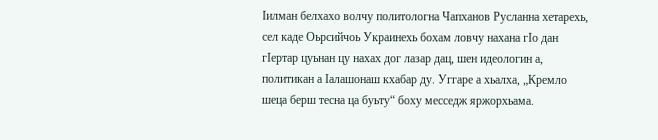Iилман белхахо волчу политологна Чапханов Русланна хетарехь, сел каде Оьрсийчоь Украинехь бохам ловчу нахана гIо дан гIертар цуьнан цу нахах дог лазар дац, шен идеологин а, политикан а Iалашонаш кхабар ду. Уггаре а хьалха, „Кремло шеца берш тесна ца буьту“ боху месседж яржорхьама.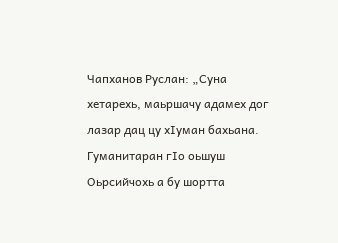Чапханов Руслан: „Суна хетарехь, маьршачу адамех дог лазар дац цу хIуман бахьана. Гуманитаран гIо оьшуш Оьрсийчохь а бу шортта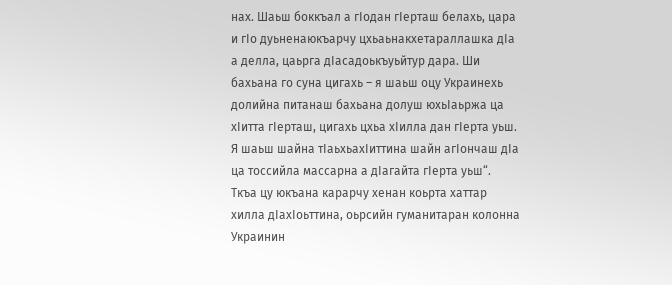нах. Шаьш боккъал а гIодан гIерташ белахь, цара и гIо дуьненаюкъарчу цхьаьнакхетараллашка дIа а делла, цаьрга дIасадоькъуьйтур дара. Ши бахьана го суна цигахь – я шаьш оцу Украинехь долийна питанаш бахьана долуш юхьIаьржа ца хIитта гIерташ, цигахь цхьа хIилла дан гIерта уьш. Я шаьш шайна тIаьхьахIиттина шайн агIончаш дIа ца тоссийла массарна а дIагайта гIерта уьш“.
Ткъа цу юкъана карарчу хенан коьрта хаттар хилла дIахIоьттина, оьрсийн гуманитаран колонна Украинин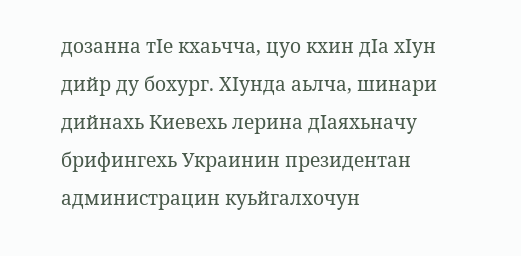дозанна тIе кхаьчча, цуо кхин дIа хIун дийр ду бохург. ХIунда аьлча, шинари дийнахь Киевехь лерина дIаяхьначу брифингехь Украинин президентан администрацин куьйгалхочун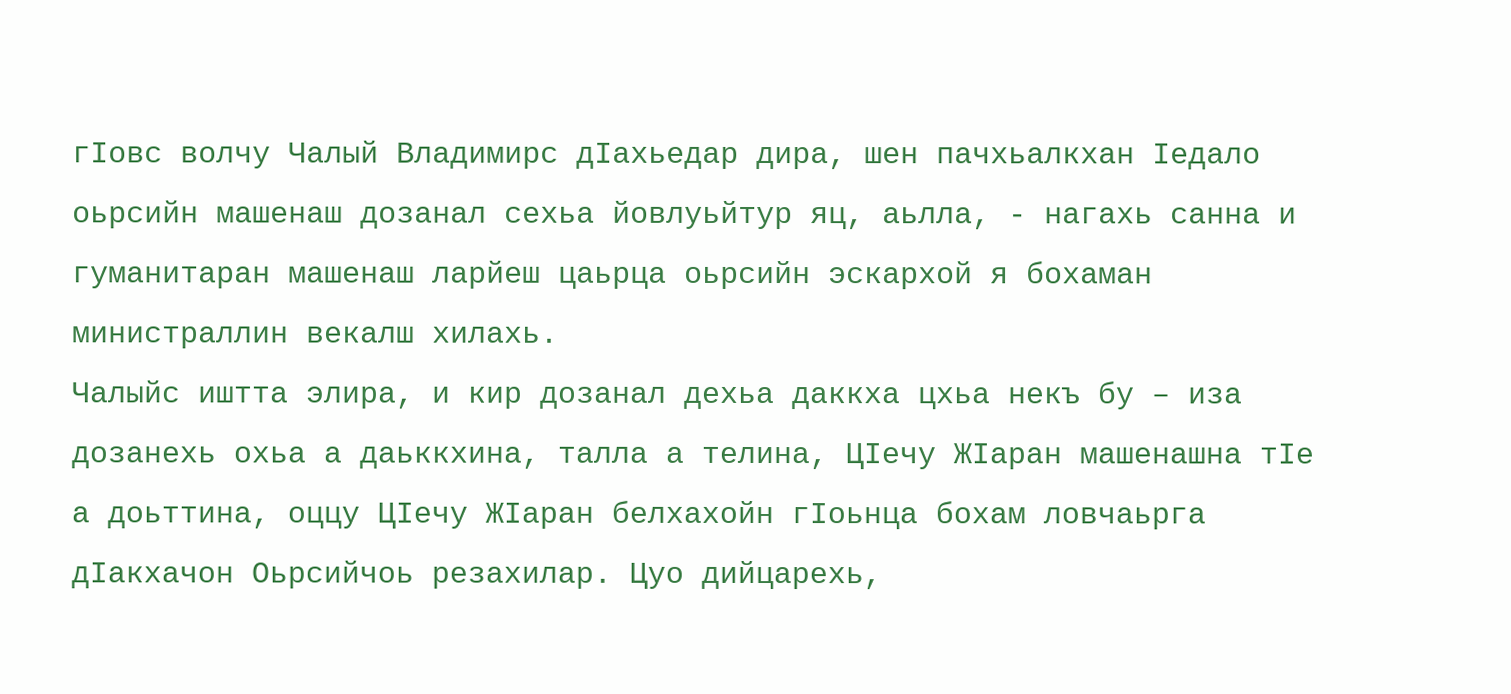гIовс волчу Чалый Владимирс дIахьедар дира, шен пачхьалкхан Iедало оьрсийн машенаш дозанал сехьа йовлуьйтур яц, аьлла, - нагахь санна и гуманитаран машенаш ларйеш цаьрца оьрсийн эскархой я бохаман министраллин векалш хилахь.
Чалыйс иштта элира, и кир дозанал дехьа даккха цхьа некъ бу – иза дозанехь охьа а даьккхина, талла а телина, ЦIечу ЖIаран машенашна тIе а доьттина, оццу ЦIечу ЖIаран белхахойн гIоьнца бохам ловчаьрга дIакхачон Оьрсийчоь резахилар. Цуо дийцарехь,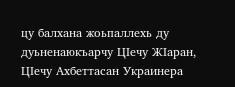цу балхана жоьпаллехь ду дуьненаюкъарчу ЦIечу ЖIаран, ЦIечу Ахбеттасан Украинера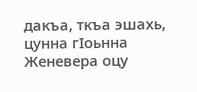дакъа, ткъа эшахь, цунна гIоьнна Женевера оцу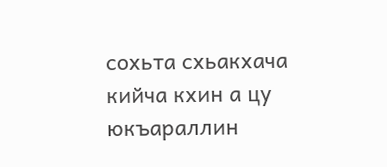сохьта схьакхача кийча кхин а цу юкъараллин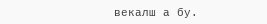векалш а бу.